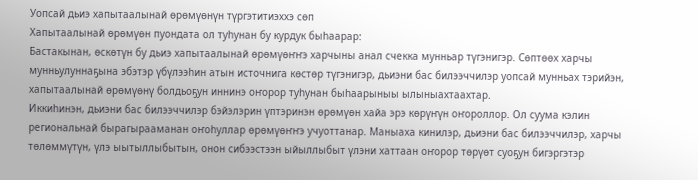Уопсай дьиэ хапытаалынай өрөмүөнүн түргэтитиэххэ сөп
Хапытаалынай өрөмүөн пуондата ол туһунан бу курдук быһаарар:
Бастакынан, өскөтүн бу дьиэ хапытаалынай өрөмүөҥҥэ харчыны анал счекка мунньар түгэнигэр. Сөптөөх харчы мунньулуннаҕына эбэтэр үбүлээһин атын источнига көстөр түгэнигэр, дьиэни бас билээччилэр уопсай мунньах тэрийэн, хапытаалынай өрөмүөнү болдьоҕун иннинэ оҥорор туһунан быһаарыныы ылыныахтаахтар.
Иккиһинэн, дьиэни бас билээччилэр бэйэлэрин үптэринэн өрөмүөн хайа эрэ көрүҥүн оҥороллор. Ол суума кэлин региональнай бырагырааманан оҥоһуллар өрөмүөҥҥэ учуоттанар. Маныаха кинилэр, дьиэни бас билээччилэр, харчы төлөммүтүн, үлэ ыытыллыбытын, онон сибээстээн ыйыллыбыт үлэни хаттаан оҥорор төрүөт суоҕун бигэргэтэр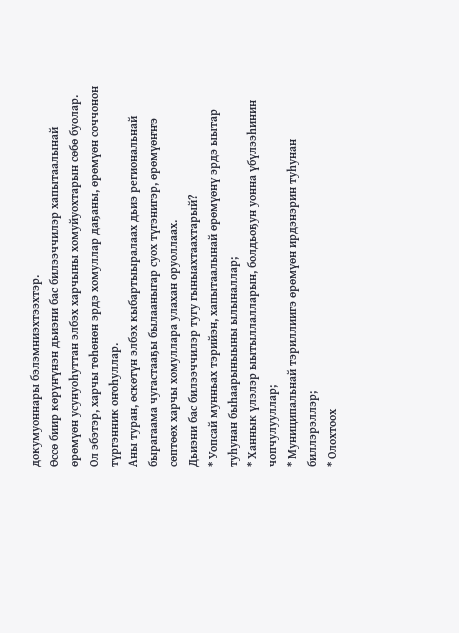докумуоннары бэлэмниэхтээхтэр.
Өссө биир көрүҥүнэн дьиэни бас билээччилэр хапытаалынай өрөмүөн усунуоһуттан элбэх харчыны хомуйуохтарын сөбө буолар. Ол эбэтэр, харчы төһөнөн эрдэ хомуллар даҕаны, өрөмүөн соччонон түргэнник оҥоһуллар.
Аны туран, өскөтүн элбэх кыбартыыралаах дьиэ региональнай бырагаама чугастааҕы былааныгар суох түгэнигэр, өрөмүөҥҥэ сөптөөх харчы хомуллара улахан оруоллаах.
Дьиэни бас билээччилэр тугу гыныахтаахтарый?
* Уопсай мунньах тэрийэн, хапытаалынай өрөмүөнү эрдэ ыытар туһунан быһаарыныыны ылыналлар;
* Ханнык үлэлэр ыытыллалларын, болдьоҕун уонна үбүлээһинин чопчулууллар;
* Муниципальнай тэриллиигэ өрөмүөн ирдэнэрин туһунан биллэрэллэр;
* Олохтоох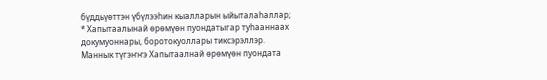бүддьүөттэн үбүлээһин кыалларын ыйыталаһаллар;
* Хапытаалынай өрөмүөн пуондатыгар туһааннаах докумуоннары, боротокуоллары тиксэрэллэр.
Маннык түгэҥҥэ Хапытаалнай өрөмүөн пуондата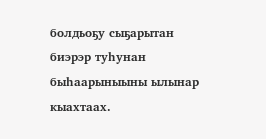болдьоҕу сыҕарытан биэрэр туһунан быһаарыныыны ылынар кыахтаах.